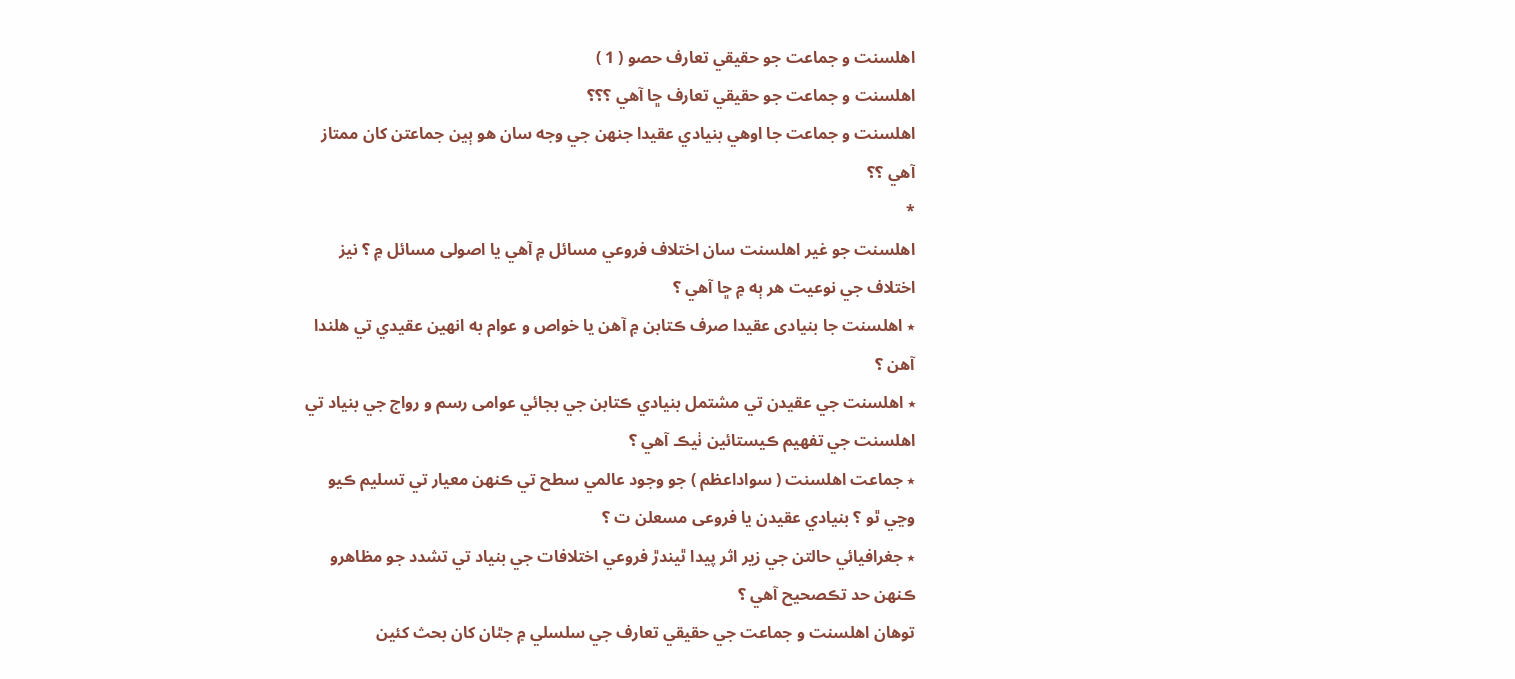اهلسنت و جماعت جو حقيقي تعارف حصو ( 1 )
اهلسنت و جماعت جو حقيقي تعارف ڇا آھي ؟؟؟
اهلسنت و جماعت جا اوهي بنیادي عقيدا جنهن جي وجه سان هو ٻين جماعتن کان ممتاز آھي ؟؟
*
اهلسنت جو غير اهلسنت سان اختلاف فروعي مسائل ۾ آھي یا اصولی مسائل ۾ ؟ نیز اختلاف جي نوعیت هر ٻه ۾ ڇا آھي ؟
٭ اهلسنت جا بنیادی عقيدا صرف ڪتابن ۾ آھن یا خواص و عوام به انهين عقيدي تي هلندا آھن ؟
٭ اهلسنت جي عقيدن تي مشتمل بنیادي ڪتابن جي بجائي عوامی رسم و رواج جي بنیاد تي اهلسنت جي تفهيم ڪيستائين ٺيڪ آھي ؟
٭ جماعت اهلسنت ( سواداعظم ) جو وجود عالمي سطح تي ڪنهن معیار تي تسلیم ڪيو وڃي ٿو ؟ بنیادي عقيدن یا فروعی مسعلن ت ؟
٭ جغرافیائي حالتن جي زیر اثر پیدا ٿيندڙ فروعي اختلافات جي بنیاد تي تشدد جو مظاهرو ڪنهن حد تڪصحیح آھي ؟
توهان اهلسنت و جماعت جي حقيقي تعارف جي سلسلي ۾ جٿان کان بحث کئين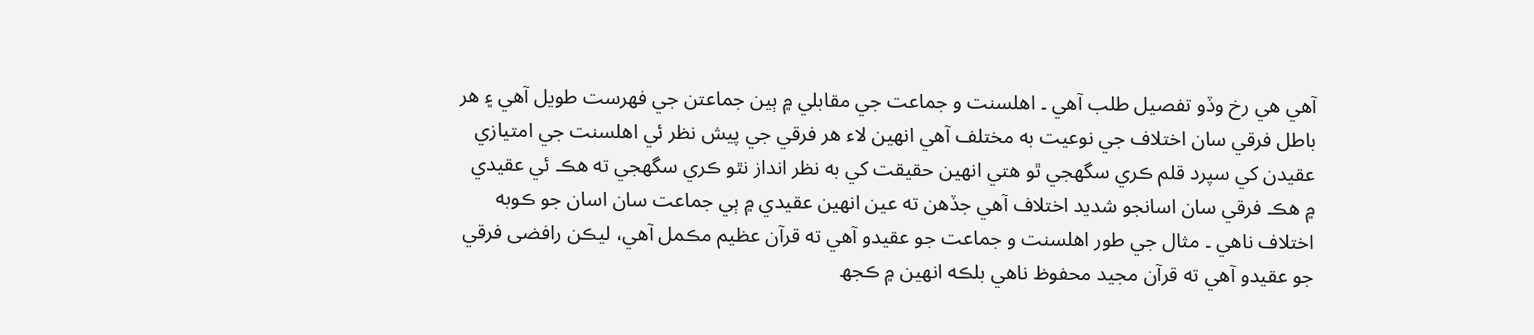آھي هي رخ وڏو تفصیل طلب آھي ۔ اهلسنت و جماعت جي مقابلي ۾ ٻين جماعتن جي فهرست طویل آھي ۽ ھر باطل فرقي سان اختلاف جي نوعیت به مختلف آھي انهين لاء ھر فرقي جي پیش نظر ئي اهلسنت جي امتیازي عقيدن کي سپرد قلم ڪري سگهجي ٿو هتي انهين حقیقت کي به نظر انداز نٿو ڪري سگهجي ته هڪ ئي عقیدي ۾ ھڪ فرقي سان اسانجو شدید اختلاف آھي جڏھن ته عین انهين عقیدي ۾ ٻي جماعت سان اسان جو ڪوبه اختلاف ناهي ۔ مثال جي طور اهلسنت و جماعت جو عقيدو آھي ته قرآن عظیم مڪمل آھي، ليڪن رافضی فرقي جو عقیدو آھي ته قرآن مجید محفوظ ناهي بلڪه انهين ۾ ڪجھ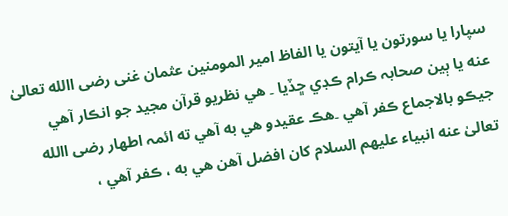سپارا یا سورتون یا آيتون یا الفاظ امیر المومنین عثمان غنی رضی االله تعالیٰ عنه یا ٻين صحابہ ڪرام ڪڊي ڇڏيا ۔ هي نظريو قرآن مجید جو انڪار آھي جيڪو بالاجماع ڪفر آھي ۔هڪ عقیدو هي به آھي ته ائمہ اطهار رضی االله تعالیٰ عنه انبیاء عليهم السلام کان افضل آھن هي به ، ڪفر آھي ،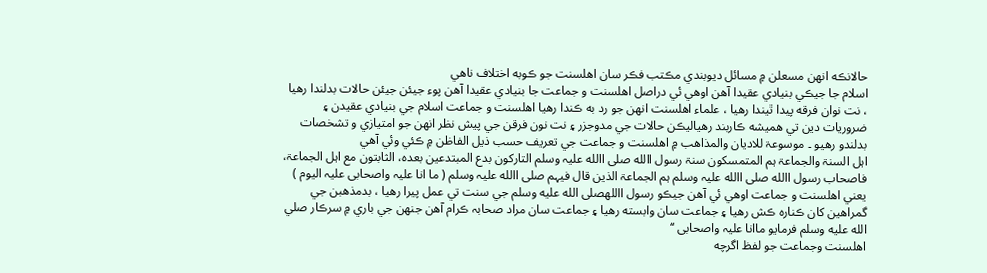حالانڪه انهن مسعلن ۾ مسائل دیوبندي مڪتب فڪر سان اهلسنت جو ڪوبه اختلاف ناهي
اسلام جا جيڪي بنیادي عقيدا آھن اوهي ئي دراصل اهلسنت و جماعت جا بنیادي عقيدا آھن پوء جيئن جيئن حالات بدلندا رهيا ، نت نوان فرقه پیدا ٿيندا رهيا ، علماء اھلسنت انهن جو رد به ڪندا رهيا اهلسنت و جماعت اسلام جي بنیادي عقيدن ۽ ضروریات دین تي هميشه ڪاربند رهياليڪن حالات جي مدوجزر ۽ نت نون فرقن جي پیش نظر انهن جو امتیازي و تشخصات بدلندو رهيو ۔ موسوعۃ للادیان والمذاهب ۾ اھلسنت و جماعت جي تعریف حسب ذیل الفاظن ۾ ڪئي وئي آھي
اہل السنۃ والجماعۃ ہم المتمسکون سنۃ رسول االله صلی االله علیہ وسلم التارکون بدع المبتدعین بعدہ، الثابتون مع اہل الجماعۃ، فاصحاب رسول االله صلی االله علیہ وسلم ہم الجماعۃ الذین قال فیہم صلی االله علیہ وسلم ( ما انا علیہ واصحابی علیہ الیوم )
يعني اهلسنت و جماعت اوهي ئي آھن جيڪو رسول االلهصلى الله عليه وسلم جي سنت تي عمل پیرا رهيا ، بدمذهبن جي گمراهين کان ڪناره ڪش رهيا ۽ جماعت سان وابسته رهيا ۽ جماعت سان مراد صحابہ ڪرام آھن جنهن جي باري ۾ سرڪار صلي الله عليه وسلم فرمايو ماانا علیہ واصحابی ‘‘
اهلسنت وجماعت جو لفظ اگرچه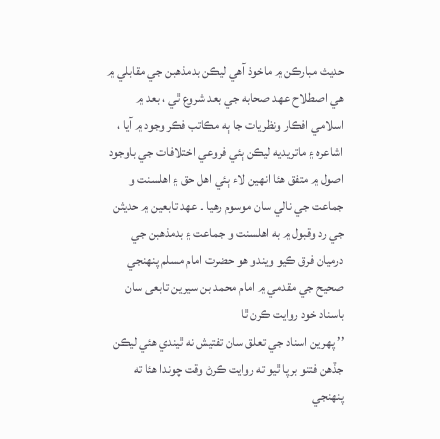حديث مبارڪن ۾ ماخوذ آھي ليڪن بدمذهبن جي مقابلي ۾ ھي اصطلاح عهد صحابه جي بعد شروع ٿي ، بعد ۾ اسلامي افڪار ونظریات جا ٻه مڪاتب فڪر وجود ۾ آيا ، اشاعرہ ۽ ماتریديه ليڪن ٻئي فروعي اختلافات جي باوجود اصول ۾ متفق ھئا انهين لاء ٻئي اهل حق ۽ اھلسنت و جماعت جي نالي سان موسوم رهيا ۔ عهد تابعین ۾ حديثن جي رد وقبول ۾ به اهلسنت و جماعت ۽ بدمذھبن جي درمیان فرق ڪيو ويندو هو حضرت امام مسلم پنهنجي صحیح جي مقدمي ۾ امام محمد بن سیرین تابعی سان باسناد خود روایت ڪرن ٿا
’’ پهرين اسناد جي تعلق سان تفتیش نه ٿيندي هئي ليڪن جڏھن فتنو برپا ٿيو ته روایت ڪرڻ وقت چوندا هئا ته پنهنجي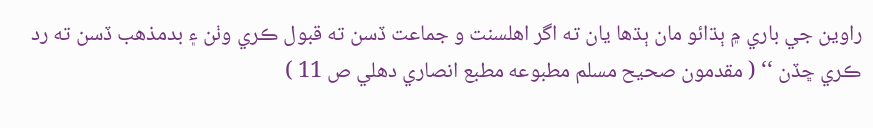راوين جي باري ۾ ٻڌائو مان ٻڌھا يان ته اگر اهلسنت و جماعت ڏسن ته قبول ڪري وٺن ۽ بدمذھب ڏسن ته رد ڪري ڇڏن ‘‘ ( مقدمون صحیح مسلم مطبوعه مطبع انصاري دهلي ص 11 )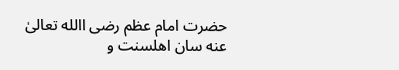حضرت امام عظم رضی االله تعالیٰ عنه سان اهلسنت و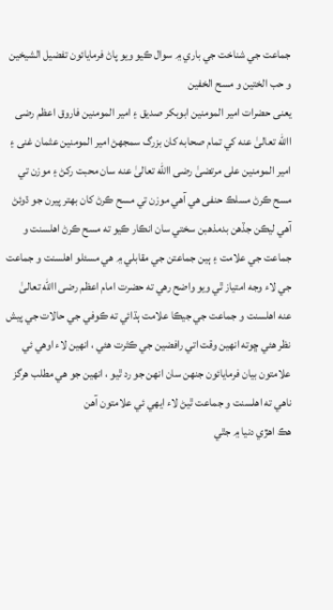جماعت جي شناخت جي باري ۾ سوال ڪيو ويو پاڻ فرمایائون تفضیل الشیخین و حب الختین و مسح الخفین
یعنی حضرات امیر المومنین ابوبکر صدیق ۽ امیر المومنین فاروق اعظم رضی االله تعالیٰ عنه کي تمام صحابه کان بزرگ سمجهڻ امیر المومنین عثمان غنی ۽ امیر المومنین علی مرتضیٰ رضی االله تعالیٰ عنه سان محبت رکڻ ۽ موزن تي مسح ڪرڻ مسلڪ حنفی ھي آھي موزن تي مسح ڪرڻ کان بهتر پيرن جو ڌوئڻ آھي ليڪن جڏھن بدمذهبن سختي سان انڪار ڪيو ته مسح ڪرڻ اھلسنت و جماعت جي علامت ۽ ٻين جماعتن جي مقابلي ۾ ھي مسئلو اهلسنت و جماعت جي لاء وجه امتیاز ٿي ويو واضح رهي ته حضرت امام اعظم رضی االله تعالیٰ عنه اهلسنت و جماعت جي جيڪا علامت ٻڌائي ته ڪوفي جي حالات جي پیش نظر هئي ڇوته انهين وقت اتي رافضين جي ڪثرت هئي ، انهين لاء اوهي ئي علامتون بیان فرمايائون جنهن سان انهن جو رد ٿيو ، انهين جو هي مطلب هرگز ناهي ته اهلسنت و جماعت ٿيڻ لاء ايهي ئي علامتون آھن
هڪ اهڙي دنیا ۾ جٿي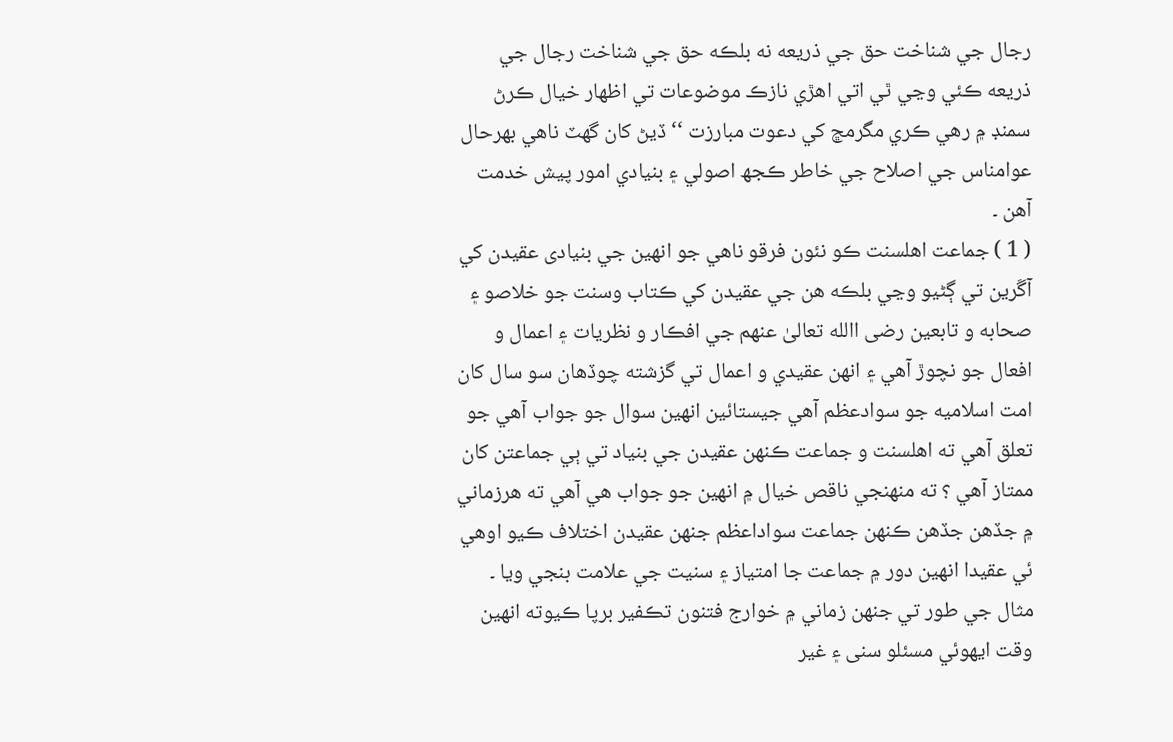رجال جي شناخت حق جي ذريعه نه بلڪه حق جي شناخت رجال جي ذريعه ڪئي وڃي ٿي اتي اهڙي نازڪ موضوعات تي اظھار خیال ڪرڻ سمنڊ ۾ رهي ڪري مگرمڇ کي دعوت مبارزت ‘‘ ڏيڻ کان گهٽ ناهي بهرحال عوامناس جي اصلاح جي خاطر ڪجھ اصولي ۽ بنیادي امور پیش خدمت آھن ۔
( 1 ) جماعت اهلسنت ڪو نئون فرقو ناهي جو انهين جي بنیادی عقيدن کي آڱرين تي ڳڻيو وڃي بلڪه هن جي عقيدن کي ڪتاب وسنت جو خلاصو ۽ صحابه و تابعین رضی االله تعالیٰ عنهم جي افڪار و نظریات ۽ اعمال و افعال جو نچوڙ آھي ۽ انهن عقيدي و اعمال تي گزشته چوڏھان سو سال کان امت اسلاميه جو سوادعظم آھي جيستائين انهين سوال جو جواب آھي جو تعلق آھي ته اهلسنت و جماعت ڪنهن عقيدن جي بنیاد تي ٻي جماعتن کان ممتاز آھي ؟ ته منهنجي ناقص خیال ۾ انهين جو جواب هي آھي ته هرزماني ۾ جڏھن جڏھن ڪنهن جماعت سواداعظم جنهن عقيدن اختلاف ڪيو اوهي ئي عقيدا انهين دور ۾ جماعت جا امتیاز ۽ سنیت جي علامت بنجي ويا ۔ مثال جي طور تي جنهن زماني ۾ خوارج فتنون تڪفير برپا ڪيوته انهين وقت ايهوئي مسئلو سنی ۽ غیر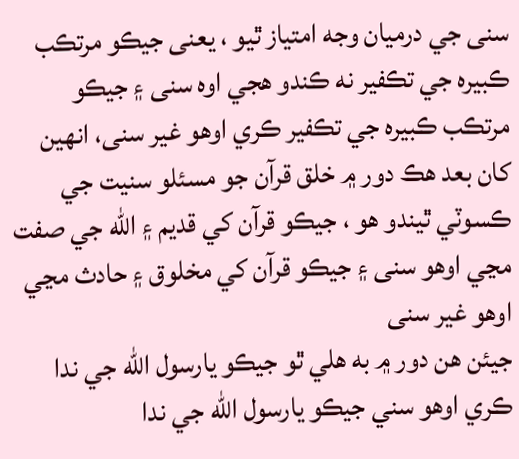سنی جي درمیان وجه امتیاز ٿيو ، یعنی جيڪو مرتڪب ڪبيره جي تڪفير نه ڪندو هجي اوہ سنی ۽ جيڪو مرتڪب ڪبيره جي تڪفير ڪري اوهو غیر سنی، انهين کان بعد هڪ دور ۾ خلق قرآن جو مسئلو سنیت جي ڪسوٽي ٿيندو هو ، جيڪو قرآن کي قدیم ۽ الله جي صفت مڃي اوهو سنی ۽ جيڪو قرآن کي مخلوق ۽ حادث مڃي اوهو غیر سنی
جيئن هن دور ۾ به هلي ٿو جيڪو يارسول الله جي ندا ڪري اوهو سني جيڪو يارسول الله جي ندا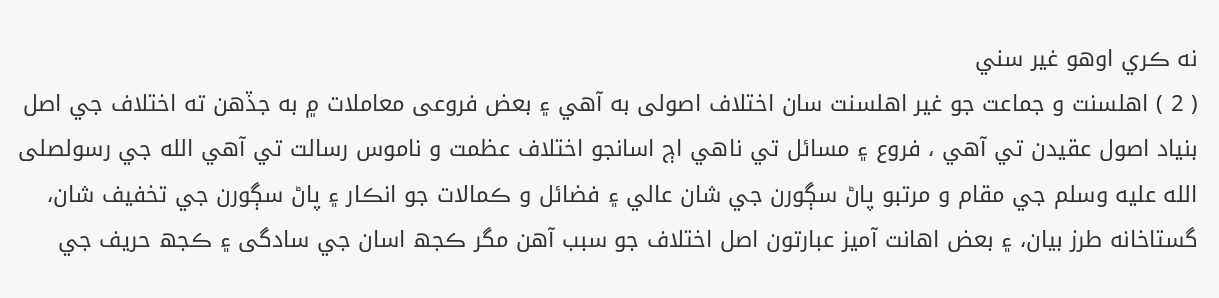نه ڪري اوهو غير سني
( 2 ) اهلسنت و جماعت جو غیر اهلسنت سان اختلاف اصولی به آھي ۽ بعض فروعی معاملات ۾ به جڏھن ته اختلاف جي اصل بنیاد اصول عقيدن تي آهي ، فروع ۽ مسائل تي ناهي اڄ اسانجو اختلاف عظمت و ناموس رسالت تي آھي الله جي رسولصلى الله عليه وسلم جي مقام و مرتبو پاڻ سڳورن جي شان عالي ۽ فضائل و ڪمالات جو انڪار ۽ پاڻ سڳورن جي تخفیف شان، گستاخانه طرز بیان، ۽ بعض اھانت آمیز عبارتون اصل اختلاف جو سبب آھن مگر ڪجھ اسان جي سادگی ۽ ڪجھ حریف جي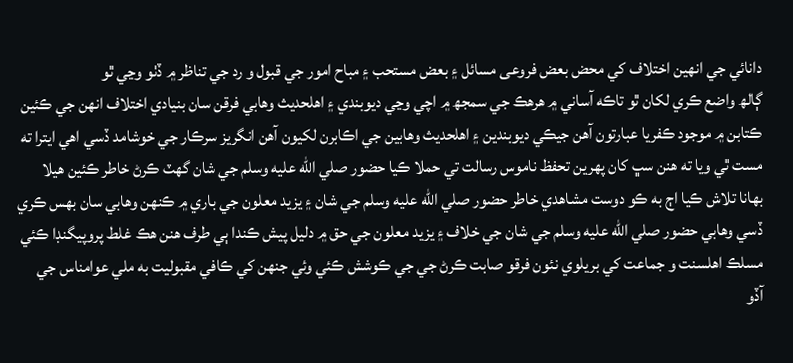دانائي جي انهين اختلاف کي محض بعض فروعی مسائل ۽ بعض مستحب ۽ مباح امور جي قبول و رد جي تناظر ۾ ڏٺو وڃي ٿو
ڳالھ واضع ڪري لکان ٿو تاڪه آساني ۾ ھرهڪ جي سمجھ ۾ اچي وڃي ديوبندي ۽ اهلحديث وهابي فرقن سان بنيادي اختلاف انهن جي ڪئين ڪتابن ۾ موجود ڪفريا عبارتون آھن جيڪي ديوبندين ۽ اهلحديث وهابين جي اڪابرن لکيون آھن انگريز سرڪار جي خوشامد ڏسي اهي ايترا ته مست ٿي ويا ته هنن سڀ کان پهرين تحفظ ناموس رسالت تي حملا ڪيا حضور صلي الله عليه وسلم جي شان گهٽ ڪرڻ خاطر ڪئين هيلا بهانا تلاش ڪيا اڄ به ڪو دوست مشاهدي خاطر حضور صلي الله عليه وسلم جي شان ۽ يزيد معلون جي باري ۾ ڪنهن وهابي سان بهس ڪري ڏسي وهابي حضور صلي الله عليه وسلم جي شان جي خلاف ۽ يزيد معلون جي حق ۾ دليل پيش ڪندا ٻي طرف هنن هڪ غلط پروپيگنڊا ڪئي مسلڪ اهلسنت و جماعت کي بريلوي نئون فرقو صابت ڪرڻ جي جي ڪوشش ڪئي وئي جنهن کي ڪافي مقبوليت به ملي عوامناس جي آڏو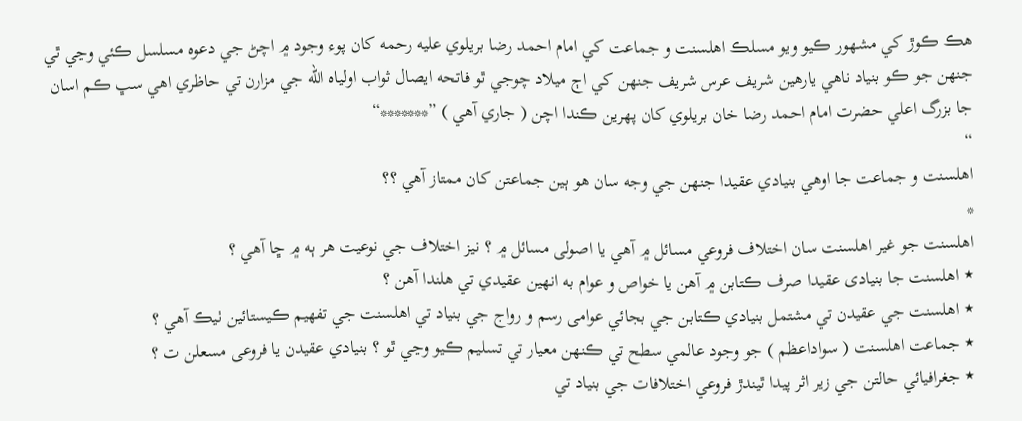هڪ ڪوڙ کي مشھور ڪيو ويو مسلڪ اهلسنت و جماعت کي امام احمد رضا بريلوي عليه رحمه کان پوء وجود ۾ اچڻ جي دعوه مسلسل ڪئي وڃي ٿي جنهن جو ڪو بنياد ناهي يارهين شريف عرس شريف جنهن کي اڄ ميلاد چوجي ٿو فاتحه ايصال ثواب اولياه الله جي مزارن تي حاظري اهي سڀ ڪم اسان جا بزرگ اعلي حضرت امام احمد رضا خان بريلوي کان پهرين ڪندا اچن ( جاري آهي ) ”*******“
“
اهلسنت و جماعت جا اوهي بنیادي عقيدا جنهن جي وجه سان هو ٻين جماعتن کان ممتاز آھي ؟؟
*
اهلسنت جو غير اهلسنت سان اختلاف فروعي مسائل ۾ آھي یا اصولی مسائل ۾ ؟ نیز اختلاف جي نوعیت هر ٻه ۾ ڇا آھي ؟
٭ اهلسنت جا بنیادی عقيدا صرف ڪتابن ۾ آھن یا خواص و عوام به انهين عقيدي تي هلندا آھن ؟
٭ اهلسنت جي عقيدن تي مشتمل بنیادي ڪتابن جي بجائي عوامی رسم و رواج جي بنیاد تي اهلسنت جي تفهيم ڪيستائين ٺيڪ آھي ؟
٭ جماعت اهلسنت ( سواداعظم ) جو وجود عالمي سطح تي ڪنهن معیار تي تسلیم ڪيو وڃي ٿو ؟ بنیادي عقيدن یا فروعی مسعلن ت ؟
٭ جغرافیائي حالتن جي زیر اثر پیدا ٿيندڙ فروعي اختلافات جي بنیاد تي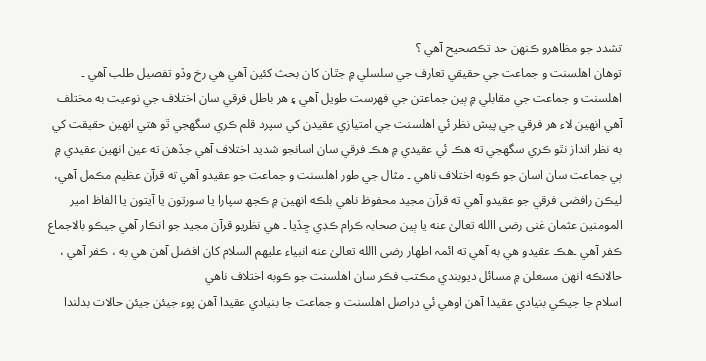تشدد جو مظاهرو ڪنهن حد تڪصحیح آھي ؟
توهان اهلسنت و جماعت جي حقيقي تعارف جي سلسلي ۾ جٿان کان بحث کئين آھي هي رخ وڏو تفصیل طلب آھي ۔ اهلسنت و جماعت جي مقابلي ۾ ٻين جماعتن جي فهرست طویل آھي ۽ ھر باطل فرقي سان اختلاف جي نوعیت به مختلف آھي انهين لاء ھر فرقي جي پیش نظر ئي اهلسنت جي امتیازي عقيدن کي سپرد قلم ڪري سگهجي ٿو هتي انهين حقیقت کي به نظر انداز نٿو ڪري سگهجي ته هڪ ئي عقیدي ۾ ھڪ فرقي سان اسانجو شدید اختلاف آھي جڏھن ته عین انهين عقیدي ۾ ٻي جماعت سان اسان جو ڪوبه اختلاف ناهي ۔ مثال جي طور اهلسنت و جماعت جو عقيدو آھي ته قرآن عظیم مڪمل آھي، ليڪن رافضی فرقي جو عقیدو آھي ته قرآن مجید محفوظ ناهي بلڪه انهين ۾ ڪجھ سپارا یا سورتون یا آيتون یا الفاظ امیر المومنین عثمان غنی رضی االله تعالیٰ عنه یا ٻين صحابہ ڪرام ڪڊي ڇڏيا ۔ هي نظريو قرآن مجید جو انڪار آھي جيڪو بالاجماع ڪفر آھي ۔هڪ عقیدو هي به آھي ته ائمہ اطهار رضی االله تعالیٰ عنه انبیاء عليهم السلام کان افضل آھن هي به ، ڪفر آھي ، حالانڪه انهن مسعلن ۾ مسائل دیوبندي مڪتب فڪر سان اهلسنت جو ڪوبه اختلاف ناهي
اسلام جا جيڪي بنیادي عقيدا آھن اوهي ئي دراصل اهلسنت و جماعت جا بنیادي عقيدا آھن پوء جيئن جيئن حالات بدلندا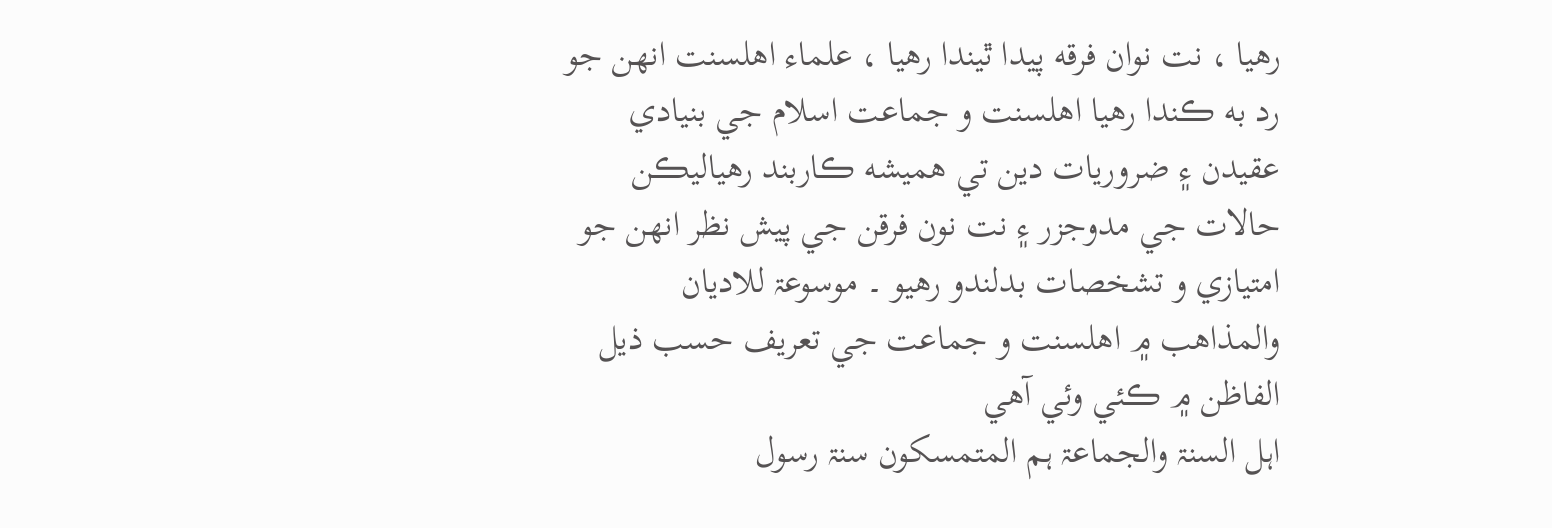رهيا ، نت نوان فرقه پیدا ٿيندا رهيا ، علماء اھلسنت انهن جو رد به ڪندا رهيا اهلسنت و جماعت اسلام جي بنیادي عقيدن ۽ ضروریات دین تي هميشه ڪاربند رهياليڪن حالات جي مدوجزر ۽ نت نون فرقن جي پیش نظر انهن جو امتیازي و تشخصات بدلندو رهيو ۔ موسوعۃ للادیان والمذاهب ۾ اھلسنت و جماعت جي تعریف حسب ذیل الفاظن ۾ ڪئي وئي آھي
اہل السنۃ والجماعۃ ہم المتمسکون سنۃ رسول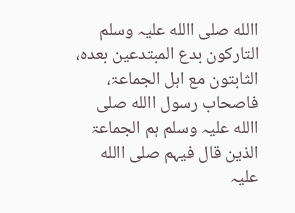االله صلی االله علیہ وسلم التارکون بدع المبتدعین بعدہ، الثابتون مع اہل الجماعۃ، فاصحاب رسول االله صلی االله علیہ وسلم ہم الجماعۃ الذین قال فیہم صلی االله علیہ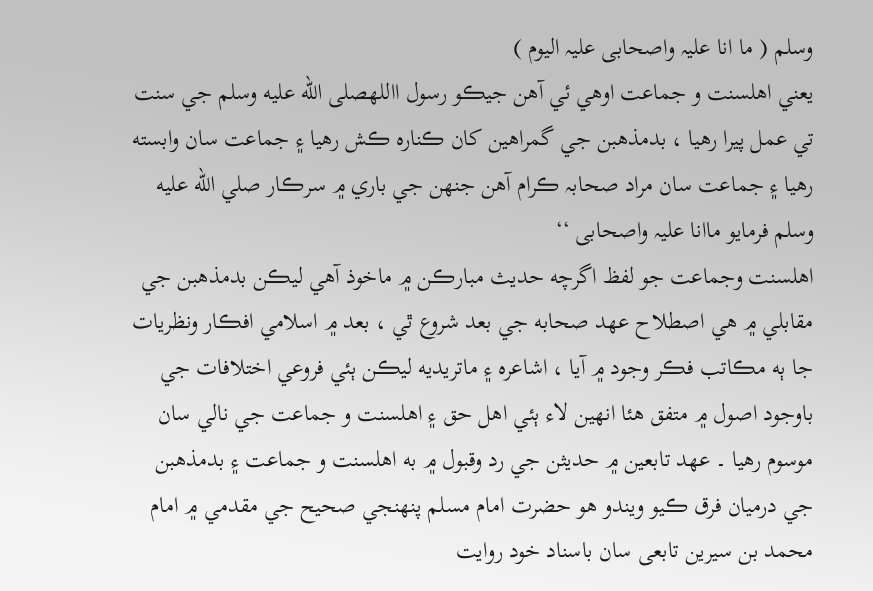وسلم ( ما انا علیہ واصحابی علیہ الیوم )
يعني اهلسنت و جماعت اوهي ئي آھن جيڪو رسول االلهصلى الله عليه وسلم جي سنت تي عمل پیرا رهيا ، بدمذهبن جي گمراهين کان ڪناره ڪش رهيا ۽ جماعت سان وابسته رهيا ۽ جماعت سان مراد صحابہ ڪرام آھن جنهن جي باري ۾ سرڪار صلي الله عليه وسلم فرمايو ماانا علیہ واصحابی ‘‘
اهلسنت وجماعت جو لفظ اگرچه حديث مبارڪن ۾ ماخوذ آھي ليڪن بدمذهبن جي مقابلي ۾ ھي اصطلاح عهد صحابه جي بعد شروع ٿي ، بعد ۾ اسلامي افڪار ونظریات جا ٻه مڪاتب فڪر وجود ۾ آيا ، اشاعرہ ۽ ماتریديه ليڪن ٻئي فروعي اختلافات جي باوجود اصول ۾ متفق ھئا انهين لاء ٻئي اهل حق ۽ اھلسنت و جماعت جي نالي سان موسوم رهيا ۔ عهد تابعین ۾ حديثن جي رد وقبول ۾ به اهلسنت و جماعت ۽ بدمذھبن جي درمیان فرق ڪيو ويندو هو حضرت امام مسلم پنهنجي صحیح جي مقدمي ۾ امام محمد بن سیرین تابعی سان باسناد خود روایت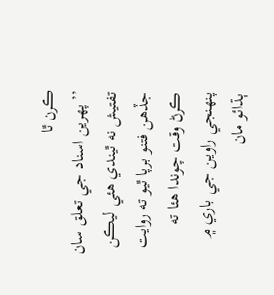ڪرن ٿا
’’ پهرين اسناد جي تعلق سان تفتیش نه ٿيندي هئي ليڪن جڏھن فتنو برپا ٿيو ته روایت ڪرڻ وقت چوندا هئا ته پنهنجي راوين جي باري ۾ ٻڌائو مان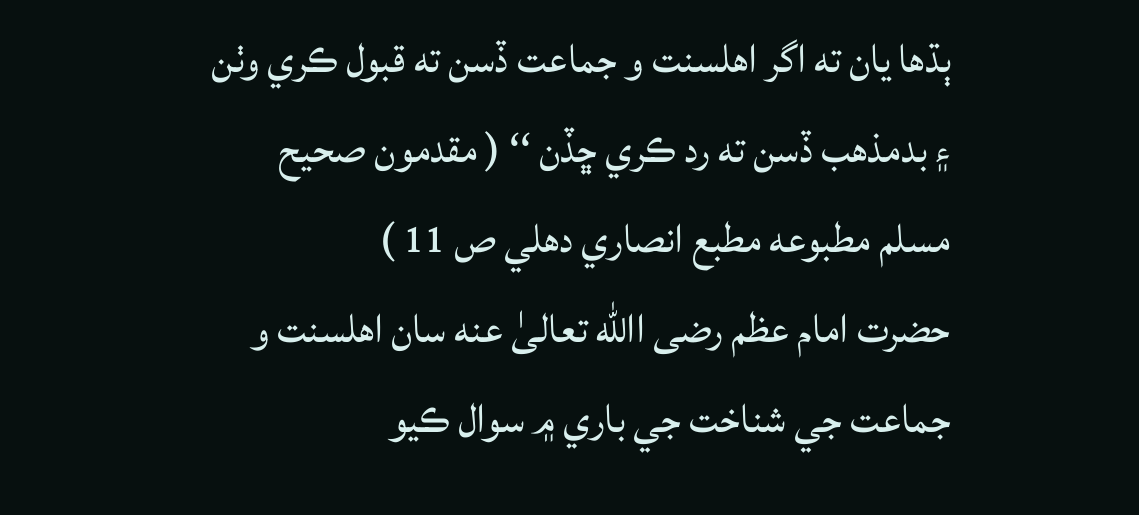ٻڌھا يان ته اگر اهلسنت و جماعت ڏسن ته قبول ڪري وٺن ۽ بدمذھب ڏسن ته رد ڪري ڇڏن ‘‘ ( مقدمون صحیح مسلم مطبوعه مطبع انصاري دهلي ص 11 )
حضرت امام عظم رضی االله تعالیٰ عنه سان اهلسنت و جماعت جي شناخت جي باري ۾ سوال ڪيو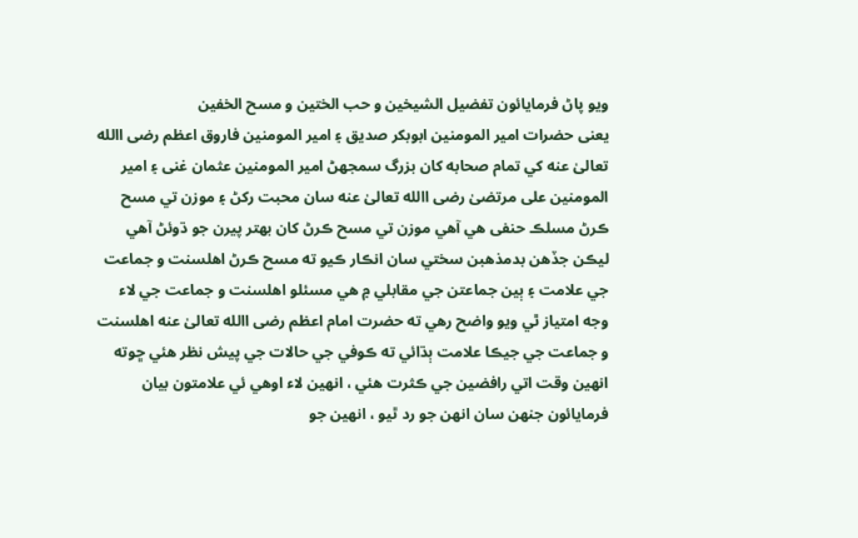ويو پاڻ فرمایائون تفضیل الشیخین و حب الختین و مسح الخفین
یعنی حضرات امیر المومنین ابوبکر صدیق ۽ امیر المومنین فاروق اعظم رضی االله تعالیٰ عنه کي تمام صحابه کان بزرگ سمجهڻ امیر المومنین عثمان غنی ۽ امیر المومنین علی مرتضیٰ رضی االله تعالیٰ عنه سان محبت رکڻ ۽ موزن تي مسح ڪرڻ مسلڪ حنفی ھي آھي موزن تي مسح ڪرڻ کان بهتر پيرن جو ڌوئڻ آھي ليڪن جڏھن بدمذهبن سختي سان انڪار ڪيو ته مسح ڪرڻ اھلسنت و جماعت جي علامت ۽ ٻين جماعتن جي مقابلي ۾ ھي مسئلو اهلسنت و جماعت جي لاء وجه امتیاز ٿي ويو واضح رهي ته حضرت امام اعظم رضی االله تعالیٰ عنه اهلسنت و جماعت جي جيڪا علامت ٻڌائي ته ڪوفي جي حالات جي پیش نظر هئي ڇوته انهين وقت اتي رافضين جي ڪثرت هئي ، انهين لاء اوهي ئي علامتون بیان فرمايائون جنهن سان انهن جو رد ٿيو ، انهين جو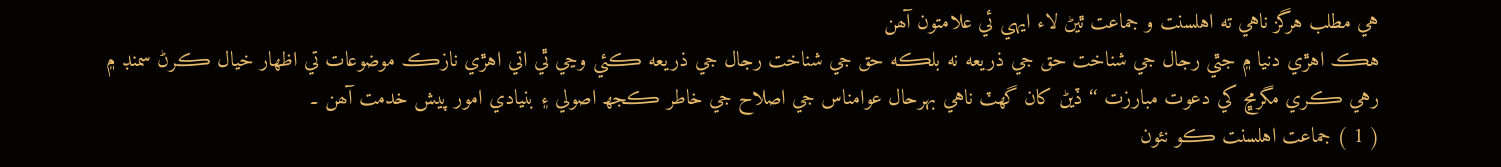هي مطلب هرگز ناهي ته اهلسنت و جماعت ٿيڻ لاء ايهي ئي علامتون آھن
هڪ اهڙي دنیا ۾ جٿي رجال جي شناخت حق جي ذريعه نه بلڪه حق جي شناخت رجال جي ذريعه ڪئي وڃي ٿي اتي اهڙي نازڪ موضوعات تي اظھار خیال ڪرڻ سمنڊ ۾ رهي ڪري مگرمڇ کي دعوت مبارزت ‘‘ ڏيڻ کان گهٽ ناهي بهرحال عوامناس جي اصلاح جي خاطر ڪجھ اصولي ۽ بنیادي امور پیش خدمت آھن ۔
( 1 ) جماعت اهلسنت ڪو نئون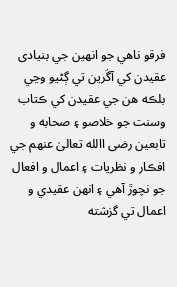فرقو ناهي جو انهين جي بنیادی عقيدن کي آڱرين تي ڳڻيو وڃي بلڪه هن جي عقيدن کي ڪتاب وسنت جو خلاصو ۽ صحابه و تابعین رضی االله تعالیٰ عنهم جي افڪار و نظریات ۽ اعمال و افعال جو نچوڙ آھي ۽ انهن عقيدي و اعمال تي گزشته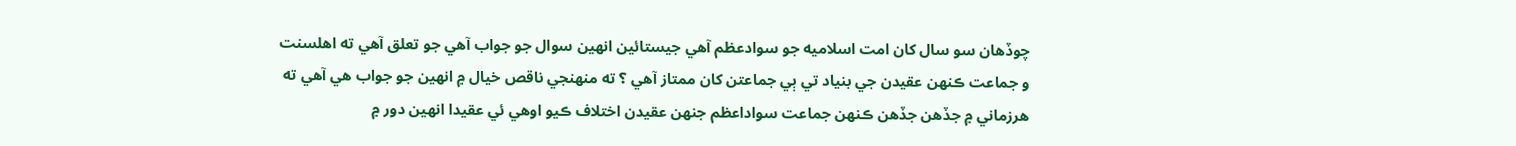چوڏھان سو سال کان امت اسلاميه جو سوادعظم آھي جيستائين انهين سوال جو جواب آھي جو تعلق آھي ته اهلسنت و جماعت ڪنهن عقيدن جي بنیاد تي ٻي جماعتن کان ممتاز آھي ؟ ته منهنجي ناقص خیال ۾ انهين جو جواب هي آھي ته هرزماني ۾ جڏھن جڏھن ڪنهن جماعت سواداعظم جنهن عقيدن اختلاف ڪيو اوهي ئي عقيدا انهين دور ۾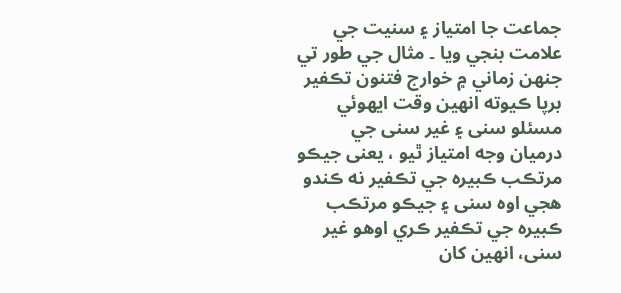جماعت جا امتیاز ۽ سنیت جي علامت بنجي ويا ۔ مثال جي طور تي جنهن زماني ۾ خوارج فتنون تڪفير برپا ڪيوته انهين وقت ايهوئي مسئلو سنی ۽ غیر سنی جي درمیان وجه امتیاز ٿيو ، یعنی جيڪو مرتڪب ڪبيره جي تڪفير نه ڪندو هجي اوہ سنی ۽ جيڪو مرتڪب ڪبيره جي تڪفير ڪري اوهو غیر سنی، انهين کان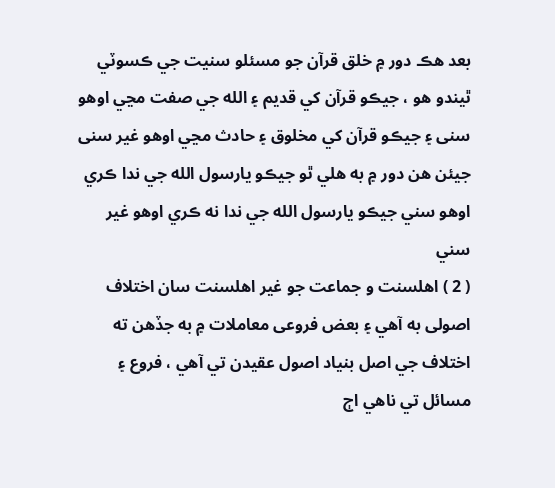بعد هڪ دور ۾ خلق قرآن جو مسئلو سنیت جي ڪسوٽي ٿيندو هو ، جيڪو قرآن کي قدیم ۽ الله جي صفت مڃي اوهو سنی ۽ جيڪو قرآن کي مخلوق ۽ حادث مڃي اوهو غیر سنی
جيئن هن دور ۾ به هلي ٿو جيڪو يارسول الله جي ندا ڪري اوهو سني جيڪو يارسول الله جي ندا نه ڪري اوهو غير سني
( 2 ) اهلسنت و جماعت جو غیر اهلسنت سان اختلاف اصولی به آھي ۽ بعض فروعی معاملات ۾ به جڏھن ته اختلاف جي اصل بنیاد اصول عقيدن تي آهي ، فروع ۽ مسائل تي ناهي اڄ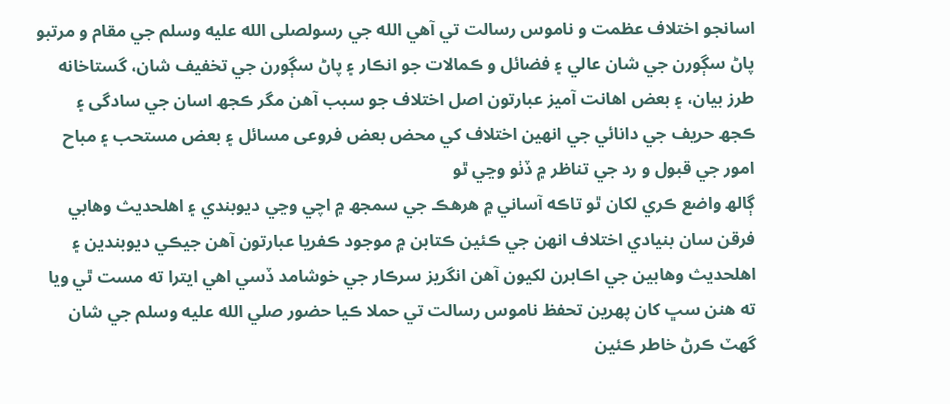اسانجو اختلاف عظمت و ناموس رسالت تي آھي الله جي رسولصلى الله عليه وسلم جي مقام و مرتبو پاڻ سڳورن جي شان عالي ۽ فضائل و ڪمالات جو انڪار ۽ پاڻ سڳورن جي تخفیف شان، گستاخانه طرز بیان، ۽ بعض اھانت آمیز عبارتون اصل اختلاف جو سبب آھن مگر ڪجھ اسان جي سادگی ۽ ڪجھ حریف جي دانائي جي انهين اختلاف کي محض بعض فروعی مسائل ۽ بعض مستحب ۽ مباح امور جي قبول و رد جي تناظر ۾ ڏٺو وڃي ٿو
ڳالھ واضع ڪري لکان ٿو تاڪه آساني ۾ ھرهڪ جي سمجھ ۾ اچي وڃي ديوبندي ۽ اهلحديث وهابي فرقن سان بنيادي اختلاف انهن جي ڪئين ڪتابن ۾ موجود ڪفريا عبارتون آھن جيڪي ديوبندين ۽ اهلحديث وهابين جي اڪابرن لکيون آھن انگريز سرڪار جي خوشامد ڏسي اهي ايترا ته مست ٿي ويا ته هنن سڀ کان پهرين تحفظ ناموس رسالت تي حملا ڪيا حضور صلي الله عليه وسلم جي شان گهٽ ڪرڻ خاطر ڪئين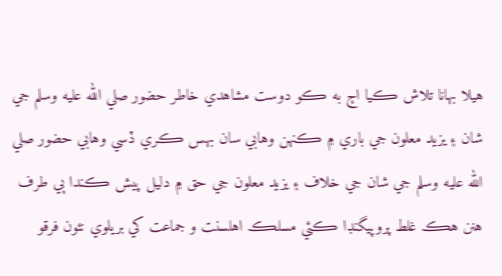هيلا بهانا تلاش ڪيا اڄ به ڪو دوست مشاهدي خاطر حضور صلي الله عليه وسلم جي شان ۽ يزيد معلون جي باري ۾ ڪنهن وهابي سان بهس ڪري ڏسي وهابي حضور صلي الله عليه وسلم جي شان جي خلاف ۽ يزيد معلون جي حق ۾ دليل پيش ڪندا ٻي طرف هنن هڪ غلط پروپيگنڊا ڪئي مسلڪ اهلسنت و جماعت کي بريلوي نئون فرقو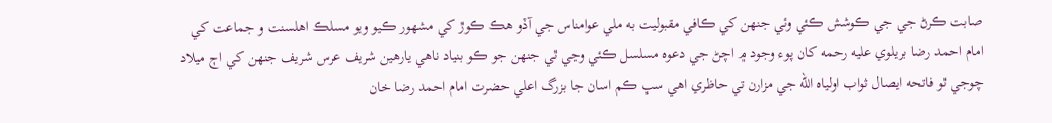صابت ڪرڻ جي جي ڪوشش ڪئي وئي جنهن کي ڪافي مقبوليت به ملي عوامناس جي آڏو هڪ ڪوڙ کي مشھور ڪيو ويو مسلڪ اهلسنت و جماعت کي امام احمد رضا بريلوي عليه رحمه کان پوء وجود ۾ اچڻ جي دعوه مسلسل ڪئي وڃي ٿي جنهن جو ڪو بنياد ناهي يارهين شريف عرس شريف جنهن کي اڄ ميلاد چوجي ٿو فاتحه ايصال ثواب اولياه الله جي مزارن تي حاظري اهي سڀ ڪم اسان جا بزرگ اعلي حضرت امام احمد رضا خان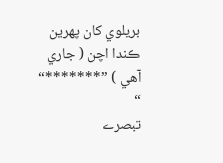بريلوي کان پهرين ڪندا اچن ( جاري آهي ) ”*******“
“
تبصرے